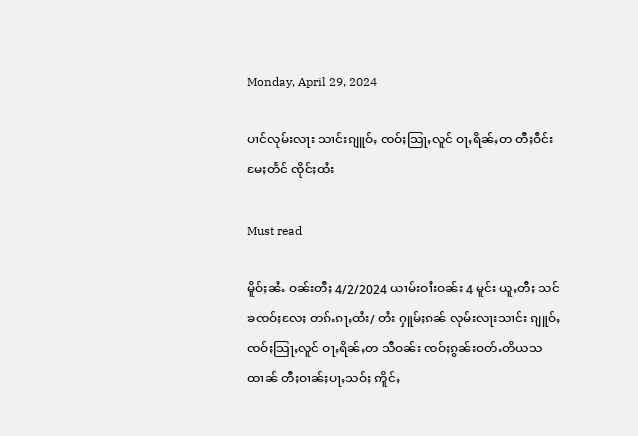Monday, April 29, 2024

ပၢင်လုမ်းလႃး သၢင်းၵျူဝ်ႇ ၸဝ်ႈသြႃႇလူင် ဝႃႇရိၼ်ႇတ တီႈဝဵင်းမႄႈတႅင် ၸိုင်ႈထႆး

Must read

မိူဝ်ႈၼႆႉ ဝၼ်းတီႈ 4/2/2024 ယၢမ်းဝၢႆးဝၼ်း 4 မူင်း ယူႇတီႈ သင်ၶၸဝ်ႈလႄႈ တၵ်ႉၵႃႇထႆး/ တႆး ႁူမ်ႈၵၼ် လုမ်းလႃးသၢင်း ၵျူဝ်ႇ ၸဝ်ႈသြႃႇလူင် ဝႃႇရိၼ်ႇတ သီဝၼ်း ၸဝ်ႈၵွၼ်းဝတ်ႉတိယသထၢၼ် တီႈဝၢၼ်ႈပႃႇသဝ်ႈ ဢိူင်ႇ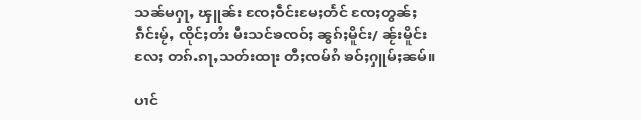သၼ်မႁႃႇ ၾူၼ်း ၸႄႈဝဵင်းမႄႈတႅင် ၸႄႈတွၼ်ႈၵဵင်းမႂ်ႇ ၸိုင်ႈတႆး မီးသင်ၶၸဝ်ႈ ၼွၵ်ႈမိူင်း/ ၼႂ်းမိူင်းလႄႈ တၵ်ႉၵႃႇသတ်းထႃး တီႈၸမ်ၵႆ ၶဝ်ႈႁူမ်ႈၼမ်။

ပၢင်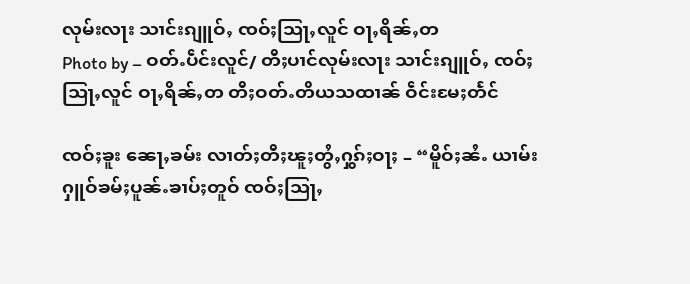လုမ်းလႃး သၢင်းၵျူဝ်ႇ ၸဝ်ႈသြႃႇလူင် ဝႃႇရိၼ်ႇတ
Photo by – ဝတ်ႉပဵင်းလူင်/ တီႈပၢင်လုမ်းလႃး သၢင်းၵျူဝ်ႇ ၸဝ်ႈသြႃႇလူင် ဝႃႇရိၼ်ႇတ တီႈဝတ်ႉတိယသထၢၼ် ဝဵင်းမႄႈတႅင်

ၸဝ်ႈၶူး ၼေႃႇၶမ်း လၢတ်ႈတီႈၽူႈတွႆႇႁွၵ်ႈဝႃႈ – “မိူဝ်ႈၼႆႉ ယၢမ်းႁူဝ်ၶမ်ႈပူၼ်ႉၶၢပ်ႈတူဝ် ၸဝ်ႈသြႃႇ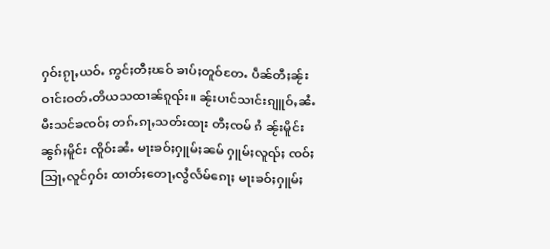ႁဝ်းၵႂႃႇယဝ်ႉ ဢွင်ႈတီႈၽဝ် ၶၢပ်ႈတူဝ်တႄႉ ပဵၼ်တီႈၼႂ်းဝၢင်းဝတ်ႉတိယသထၢၼ်ၵူၺ်း။ ၼႂ်းပၢင်သၢင်းၵျူဝ်ႇၼႆႉ မီးသင်ၶၸဝ်ႈ တၵ်ႉၵႃႇသတ်းထႃး တီႈၸမ် ၵႆ ၼႂ်းမိူင်းၼွၵ်ႈမိူင်း ၸိူဝ်းၼႆႉ မႃးၶဝ်ႈႁူမ်ႈၼမ် ႁူမ်ႈလူၺ်ႈ ၸဝ်ႈသြႃႇလူင်ႁဝ်း ထၢတ်ႈတေႃႇလွႆလႅမ်ၵေႃႈ မႃးၶဝ်ႈႁူမ်ႈ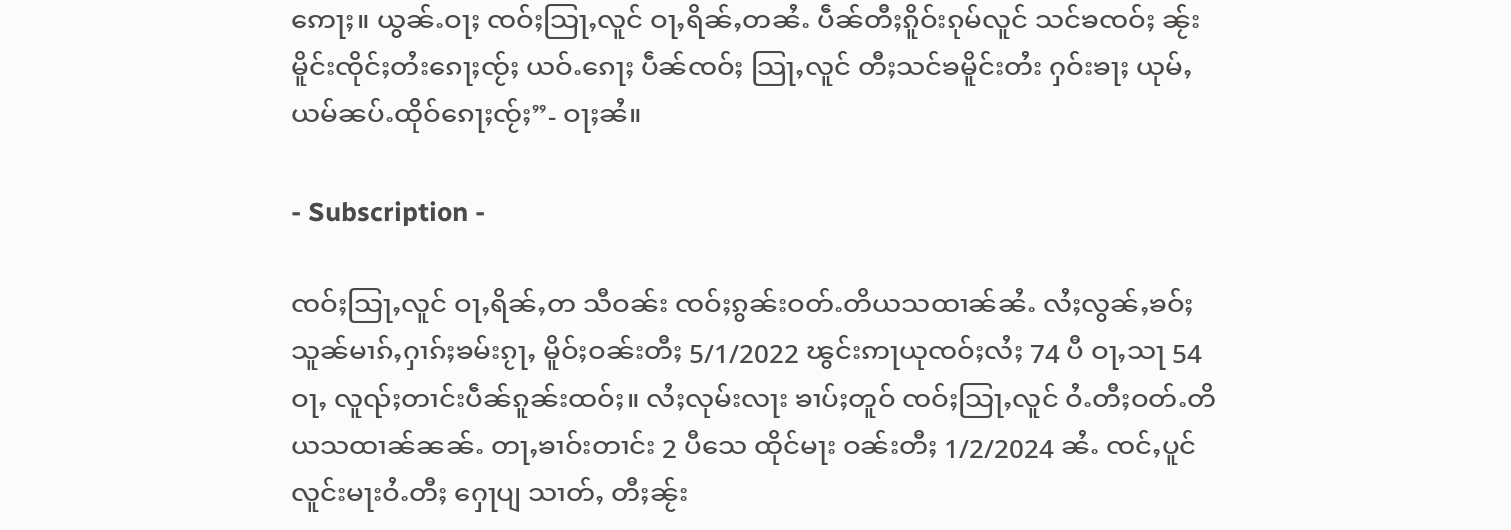ဢေႃႈ။ ယွၼ်ႉဝႃႈ ၸဝ်ႈသြႃႇလူင် ဝႃႇရိၼ်ႇတၼႆႉ ပဵၼ်တီႈၵိူဝ်းၵုမ်လူင် သင်ၶၸဝ်ႈ ၼႂ်းမိူင်းၸိုင်ႈတႆးၵေႃႈၸႂ်ႈ ယဝ်ႉၵေႃႈ ပဵၼ်ၸဝ်ႈ သြႃႇလူင် တီႈသင်ၶမိူင်းတႆး ႁဝ်းၶႃႈ ယုမ်ႇယမ်ၼပ်ႉထိုဝ်ၵေႃႈၸႂ်ႈ”- ဝႃႈၼႆ။

- Subscription -

ၸဝ်ႈသြႃႇလူင် ဝႃႇရိၼ်ႇတ သီဝၼ်း ၸဝ်ႈၵွၼ်းဝတ်ႉတိယသထၢၼ်ၼႆႉ လႆႈလွၼ်ႇၶဝ်ႈသူၼ်မၢၵ်ႇႁၢၵ်ႈၶမ်းၵႂႃႇ မိူဝ်ႈဝၼ်းတီႈ 5/1/2022 ၽွင်းဢႃယုၸဝ်ႈလႆႈ 74 ပီ ဝႃႇသႃ 54 ဝႃႇ လူၺ်ႈတၢင်းပဵၼ်ၵူၼ်းထဝ်ႈ။ လႆႈလုမ်းလႃး ၶၢပ်ႈတူဝ် ၸဝ်ႈသြႃႇလူင် ဝႆႉတီႈဝတ်ႉတိယသထၢၼ်ၼၼ်ႉ တႃႇၶၢဝ်းတၢင်း 2 ပီသေ ထိုင်မႃး ဝၼ်းတီႈ 1/2/2024 ၼႆႉ ၸင်ႇပူင်လူင်းမႃးဝႆႉတီႈ ႁေႃပျ သၢတ်ႇ တီႈၼႂ်း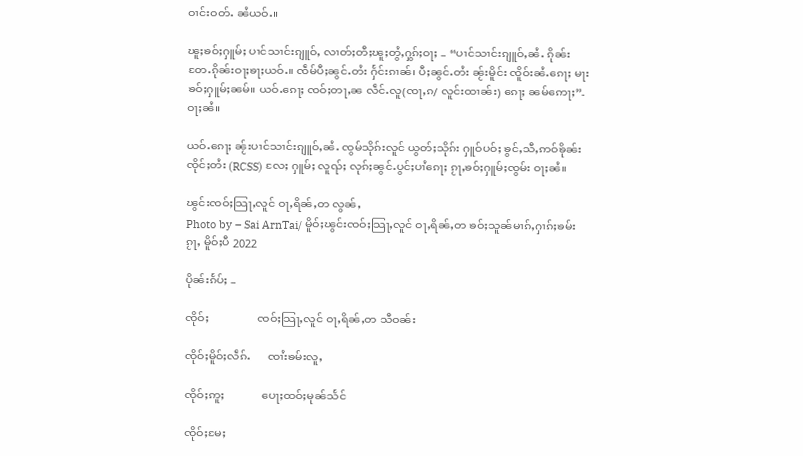ဝၢင်းဝတ်ႉ ၼႆယဝ်ႉ။

ၽူႈၶဝ်ႈႁူမ်ႈ ပၢင်သၢင်းၵျူဝ်ႇ လၢတ်ႈတီႈၽူႈတွႆႇႁွၵ်ႈဝႃႈ – “ပၢင်သၢင်းၵျူဝ်ႇၼႆႉ ၵိုၼ်းတႄႉၵိုၼ်းဝႃႈၶႃႈယဝ်ႉ။ ၸဵမ်ပီႈၼွင်ႉတႆး ႁႅင်းၵၢၼ်၊ ပီႈၼွင်ႉတႆး ၼႂ်းမိူင်း ၸိူဝ်းၼႆႉၵေႃႈ မႃးၶဝ်ႈႁူမ်ႈၼမ်။ ယဝ်ႉၵေႃႈ ၸဝ်ႈတႃႇၼ လဵင်ႉလူ(ၸႃႇၵ/ လူင်းထၢၼ်း) ၵေႃႈ ၼမ်ဢေႃႈ”- ဝႃႈၼႆ။

ယဝ်ႉၵေႃႈ ၼႂ်းပၢင်သၢင်းၵျူဝ်ႇၼႆႉ ၸွမ်သိုၵ်းလူင် ယွတ်ႈသိုၵ်း ႁူဝ်ပဝ်ႈ ၶွင်ႇသီႇဢဝ်ၶိုၼ်းၸိုင်ႈတႆး (RCSS) လႄႈ ႁူမ်ႈ လူၺ်ႈ လုၵ်ႈၼွင်ႉပွင်ႈပၢႆၵေႃႈ ၵႂႃႇၶဝ်ႈႁူမ်ႈၸွမ်း ဝႃႈၼႆ။

ၽွင်းၸဝ်ႈသြႃႇလူင် ဝႃႇရိၼ်ႇတ လွၼ်ႇ
Photo by – Sai ArnTai/ မိူဝ်ႈၽွင်းၸဝ်ႈသြႃႇလူင် ဝႃႇရိၼ်ႇတ ၶဝ်ႈသူၼ်မၢၵ်ႇႁၢၵ်ႈၶမ်းၵႂႃႇ မိူဝ်ႈပီ 2022

ပိုၼ်းၵႅပ်ႈ –

ၸိုဝ်ႈ                 ၸဝ်ႈသြႃႇလူင် ဝႃႇရိၼ်ႇတ သီဝၼ်း

ၸိုဝ်ႈမိူဝ်ႈလဵၵ်ႉ      ၸၢႆးၶမ်းလူႇ

ၸိုဝ်ႈဢူႈ             ပေႃႈထဝ်ႈမုၼ်သႅင်

ၸိုဝ်ႈမႄႈ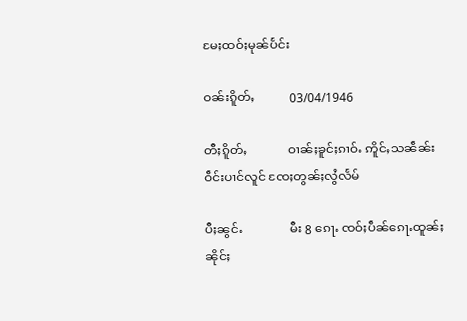မႄႈထဝ်ႈမုၼ်ပႅင်း

ဝၼ်းၵိူတ်ႇ           03/04/1946

တီႈၵိူတ်ႇ             ဝၢၼ်ႈၶူင်ႈၵၢဝ်ႉ ဢိူင်ႇသၼဵၼ်း ဝဵင်းပၢင်လူင် ၸႄႈတွၼ်ႈလွႆလႅမ်

ပီႈၼွင်ႉ               မီး 8 ၵေႃႉ ၸဝ်ႈပဵၼ်ၵေႃႉထူၼ်ႈၼိုင်ႈ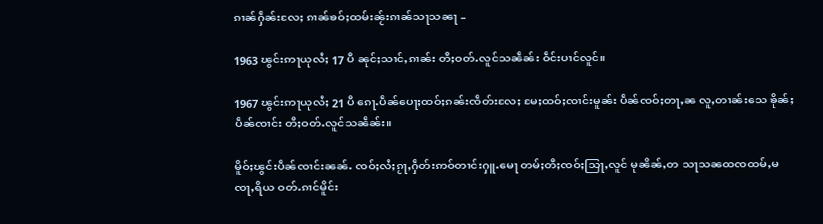ၵၢၼ်ႁဵၼ်းလႄႈ ၵၢၼ်ၶဝ်ႈထမ်းၼႂ်းၵၢၼ်သႃသၼႃ –

1963 ၽွင်းဢႃယုလႆႈ 17 ပီ ၼုင်ႈသၢင်ႇၵၢၼ်း တီႈဝတ်ႉလူင်သၼဵၼ်း ဝဵင်းပၢင်လူင်။

1967 ၽွင်းဢႃယုလႆႈ 21 ပီ ၵေႃႉပဵၼ်ပေႃႈထဝ်ႈၵၼ်းၸဵတ်းလႄႈ မႄႈထဝ်ႈၸၢင်းမူၼ်း ပဵၼ်ၸဝ်ႈတႃႇၼ လူႇတၢၼ်းသေ ၶိုၼ်ႈပဵၼ်ၸၢင်း တီႈဝတ်ႉလူင်သၼဵၼ်း။

မိူဝ်ႈၽွင်းပဵၼ်ၸၢင်းၼၼ်ႉ ၸဝ်ႈလႆႈၵႂႃႇႁဵတ်းဢဝ်တၢင်းႁူႉမေႃ တမ်ႈတီႈၸဝ်ႈသြႃႇလူင် မုၼိၼ်ႇတ သႃသၼထၸထမ်ႇမ ၸႃႇရိယ ဝတ်ႉၵၢင်မိူင်း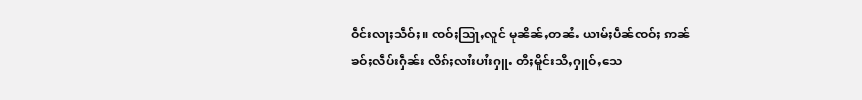ဝဵင်းလႃႈသဵဝ်ႈ။ ၸဝ်ႈသြႃႇလူင် မုၼိၼ်ႇတၼႆႉ ယၢမ်ႈပဵၼ်ၸဝ်ႈ ဢၼ်ၶဝ်ႈလဵပ်းႁဵၼ်း လိၵ်ႈလၢႆးပၢႆးႁူႉ တီႈမိူင်းသီႇႁူဝ်ႇသေ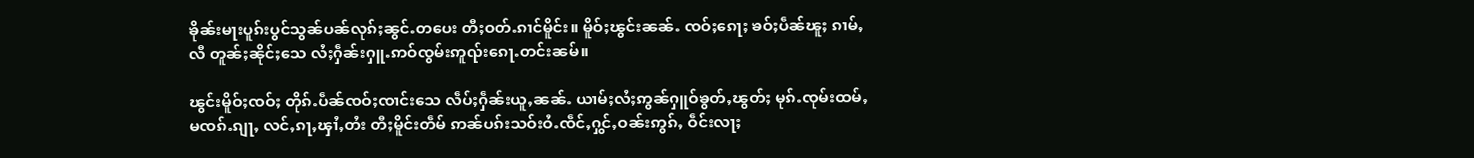ၶိုၼ်းမႃးပူၵ်းပွင်သွၼ်ပၼ်လုၵ်ႈၼွင်ႉတပေး တီႈဝတ်ႉၵၢင်မိူင်း။ မိူဝ်ႈၽွင်းၼၼ်ႉ ၸဝ်ႈၵေႃႈ ၶဝ်ႈပဵၼ်ၽူႈ ၵၢမ်ႇလီ တူၼ်ႈၼိုင်ႈသေ လႆႈႁဵၼ်းႁူႉဢဝ်ၸွမ်းဢူၺ်းၵေႃႉတင်းၼမ်။

ၽွင်းမိူဝ်ႈၸဝ်ႈ တိုၵ်ႉပဵၼ်ၸဝ်ႈၸၢင်းသေ လဵပ်ႈႁဵၼ်းယူႇၼၼ်ႉ ယၢမ်ႈလႆႈဢွၼ်ႁူဝ်ၶွတ်ႇၽွတ်ႈ မုၵ်ႉၸုမ်းထမ်ႇမၸၵ်ႉၵျႃႇ လင်ႇၵႃႇၾၢႆႇတႆး တီႈမိူင်းတဵမ် ဢၼ်ပၵ်းသဝ်းဝႆႉၸဵင်ႇႁွင်ႇဝၼ်းဢွၵ်ႇ ဝဵင်းလႃႈ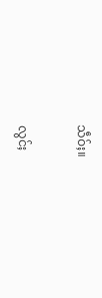သဵဝ်ႈ။

လွင်ႈ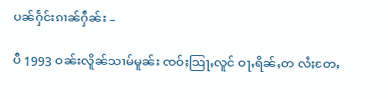ပၼ်ႁႅင်းၵၢၼ်ႁဵၼ်း –

ပီ 1993 ဝၼ်းလိူၼ်သၢမ်မူၼ်း ၸဝ်ႈသြႃႇလူင် ဝႃႇရိၼ်ႇတ လႆႈတႄႇ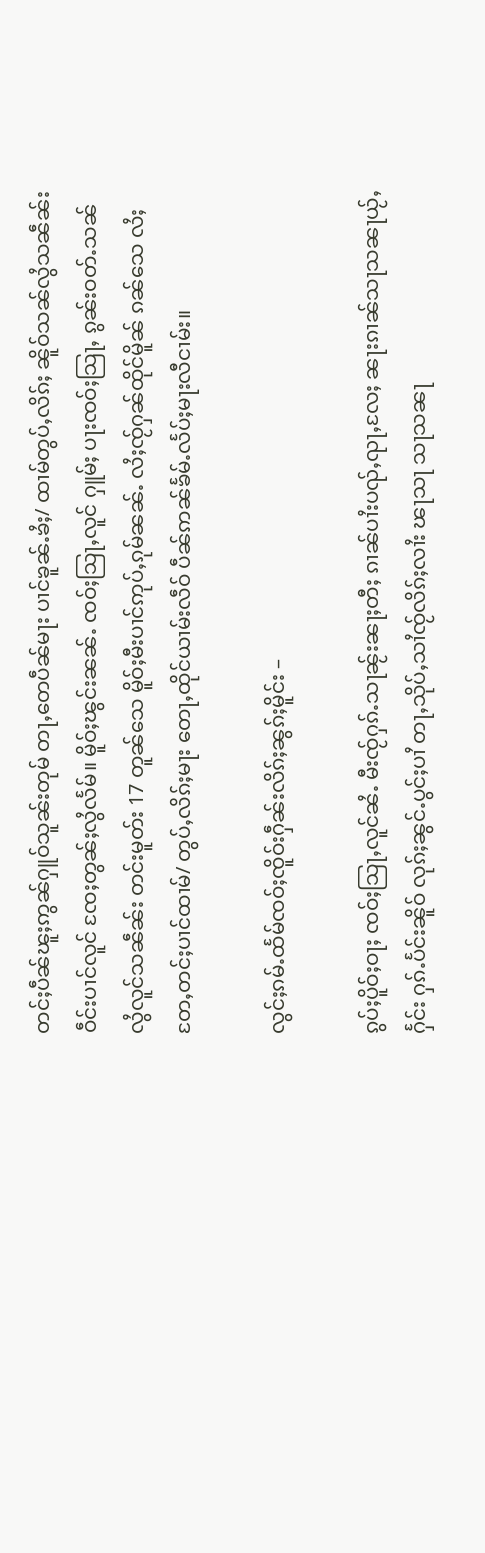တင်ႈပဵၼ်ၽူႈဢွၼ်ႁူဝ်သူၼ်းတုမ် တႃႇတေပဵၼ်မႃး ပၢင်ၶူၼ်ႉၶႆႈ/ ထၢမ်တွပ်ႇလိၵ်ႈ ၼိူဝ်သၼ်လွႆသၼဵၼ်း ဝဵင်းပၢင်လူင် ၸႄႈတွၼ်ႈလွႆလႅမ်။ မိူဝ်ႈၽွင်းၼၼ်ႉ ၸဝ်ႈသြႃႇလူင် ႁူမ်ႈ ပႃးၸဝ်ႈသြႃႇ ၵွၼ်းဝတ်ႉသၼ်လွႆလူင်သၼဵၼ်း တင်းမူတ်း 17 တူၼ်သေ မိူဝ်ႈမီးပၢင်ဢုပ်ႇၵုမ်ၼၼ်ႉ လႆႈၸႂ်ႁၼ်ထိုင်မိူၼ် ၵၼ်သေ လႆႈတႄႇတင်ႈပၢင်ထၢမ်/ တွပ်ႇလိၵ်ႈမႃး တေႃႇထိုင်ယၢမ်းလဵဝ် ပဵၼ်ဢၼ်ၶႅမ်ႉလႅပ်ႈမႃးလီငၢမ်း။

လွင်ႈၵမ်ႉထႅမ်ၸဝ်ႈၸိူဝ်းႁဵၼ်းလိၵ်ႈၼွၵ်ႈမိူင်း –

ၵွပ်ႈပိူဝ်ႈဝႃႈ ၸဝ်ႈသြႃႇလူင်ၼႆႉ မီးၸႂ်ႁၵ်ႉသႃၼႂ်းၼႃႈတီႈ ၵၢၼ်ပၢႆးပၺ်ႇၺႃႇလႄႈ ၼႃးၵၢၼ်သႃသၼႃယႂ်ႇႁႅင်း ႁၵ်ႉပႅင်းၼိူဝ် လုၵ်ႈၼွင်ႉပွင်ႈပၢႆ တႃႇသိုပ်ႇသၢႆၸႂ်လိၵ်ႈလၢႆး ၽႃသႃ သႃသၼႃ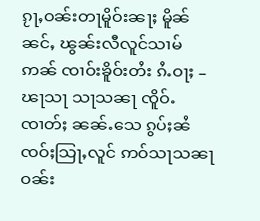ၵႂႃႇဝၼ်းတႃမိူဝ်းၼႃႈ မိူၼ်ၼင်ႇ ၽွၼ်းလီလူင်သၢမ်ဢၼ် ၸၢဝ်းၶိူဝ်းတႆး ၵႆႉဝႃႈ – ၽႃသႃ သႃသၼႃ ၸိူဝ်ႉၸၢတ်ႈ ၼၼ်ႉသေ ၵွပ်ႈၼႆ ၸဝ်ႈသြႃႇလူင် ဢဝ်သႃသၼႃ ဝၼ်း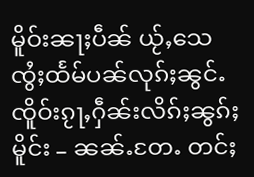မိူဝ်းၼႃႈပဵၼ် ယႂ်ႇသေ ၸွႆႈထႅမ်ပၼ်လုၵ်ႈၼွင်ႉ ၸိူဝ်းၵႂႃႇႁဵၼ်းလိၵ်ႈၼွၵ်ႈမိူင်း – ၼၼ်ႉတႄႉ တင်ႈ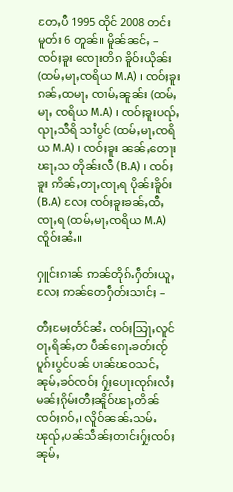တႄႇပီ 1995 ထိုင် 2008 တင်းမူတ်း 6 တူၼ်။ မိူၼ်ၼင်ႇ – ၸဝ်ႈၶူး ၸေႃးတိၵ ၶိူဝ်းယိုၼ်း (ထမ်ႇမႃႇၸရိယ M.A) ၊ ၸဝ်ႈၶူး ၵၼ်ႇထမႃႇ ၸၢမ်ႇၼူၼ်း (ထမ်ႇမႃႇ ၸရိယ M.A) ၊ ၸဝ်ႈၶူးပၺ်ႇၺႃႇသီရိ သၢႆပွင် (ထမ်ႇမႃႇၸရိယ M.A) ၊ ၸဝ်ႈၶူး ၼၼ်ႇတေႃးၽႃႇသ တိုၼ်းလီ (B.A) ၊ ၸဝ်ႈၶူး ဢိၼ်ႇတႃႇၸႃႇရ ပိုၼ်းၶိူဝ်း (B.A) လႄႈ ၸဝ်ႈၶူးၶၼ်ႇထီႇၸႃႇရ (ထမ်ႇမႃႇၸရိယ M.A) ၸိူဝ်းၼႆႉ။

ႁူင်းၵၢၼ် ဢၼ်တိုၵ်ႉႁဵတ်းယူႇလႄႈ ဢၼ်တေႁဵတ်းသၢင်ႈ –

တီႈမႄႈတႅင်ၼႆႉ ၸဝ်ႈသြႃႇလူင် ဝႃႇရိၼ်ႇတ ပဵၼ်ၵေႃႉၶတ်းၸႂ်ပူၵ်းပွင်ပၼ် ပၢၼ်ၽဝသင်ႇၼုမ်ႇၶဝ်ၸဝ်ႈ ႁႂ်ႈပေႃးၸုၵ်းလႆႈ မၼ်ႈၵိုမ်းတီႈၼိူဝ်ၽႃႇတိၼ်ၸဝ်ႈၵဝ်ႇ၊ လိူဝ်ၼၼ်ႉသမ်ႉ ၽုၺ်ႇပၼ်သဵၼ်ႈတၢင်းႁႂ်ႈၸဝ်ႈၼုမ်ႇ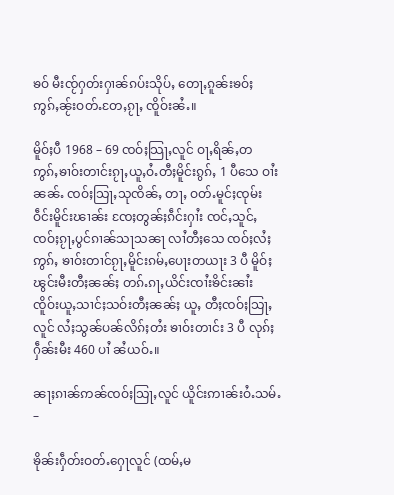ၶဝ် မီးၸႂ်ႁတ်းႁၢၼ်ၵပ်းသိုပ်ႇ တေႃႇၵူၼ်းၶဝ်ႈဢွၵ်ႇၼႂ်းဝတ်ႉတႄႇၵႂႃႇ ၸိူဝ်းၼႆႉ။

မိူဝ်ႈပီ 1968 – 69 ၸဝ်ႈသြႃႇလူင် ဝႃႇရိၼ်ႇတ ဢွၵ်ႇၶၢဝ်းတၢင်းၵႂႃႇယူႇဝႆႉတီႈမိူင်းၵွၵ်ႇ 1 ပီသေ ဝၢႆးၼၼ်ႉ ၸဝ်ႈသြႃႇသုၸိၼ်ႇ တႃႇ ဝတ်ႉမူင်ႈၸုမ်း ဝဵင်းမိူင်းၽၢၼ်း ၸႄႈတွၼ်ႈၵဵင်းႁၢႆး ၸင်ႇသူင်ႇၸဝ်ႈၵႂႃႇပွင်ၵၢၼ်သႃသၼႃ လၢႆတီႈသေ ၸဝ်ႈလႆႈဢွၵ်ႇ ၶၢဝ်းတၢင်ၵႂႃႇမိူင်းၵမ်ႇပေႃးတယႃး 3 ပီ မိူဝ်ႈၽွင်းမီးတီႈၼၼ်ႈ တၵ်ႉၵႃႇယိင်းၸၢႆးၶိင်းၼၢႆး ၸိူဝ်းယူႇသၢင်ႈသဝ်းတီႈၼၼ်ႈ ယူႇ တီႈၸဝ်ႈသြႃႇလူင် လႆႈသွၼ်ပၼ်လိၵ်ႈတႆး ၶၢဝ်းတၢင်း 3 ပီ လုၵ်ႈႁဵၼ်းမီး 460 ပၢႆ ၼႆယဝ်ႉ။

ၼႃႈၵၢၼ်ဢၼ်ၸဝ်ႈသြႃႇလူင် ယိူင်းဢၢၼ်းဝႆႉသမ်ႉ –

ၶိုၼ်းႁဵတ်းဝတ်ႉႁေႃလူင် (ထမ်ႇမ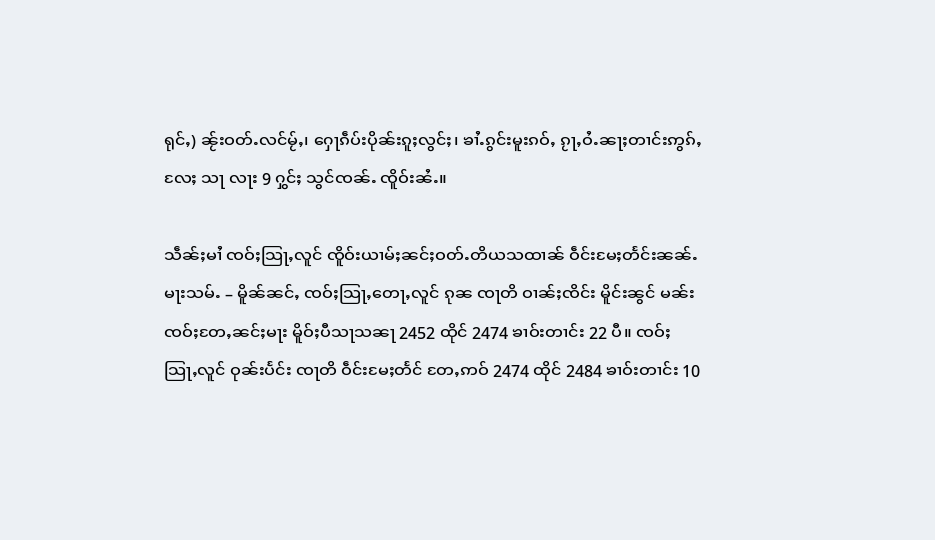ရုင်ႇ) ၼႂ်းဝတ်ႉလင်မႂ်ႇ၊ ႁေႃၵဵပ်းပိုၼ်းၵူႈလွင်ႈ၊ ၶၢႆႉၵွင်းမူးၵဝ်ႇ ၵႂႃႇဝႆႉၼႃႈတၢင်းဢွၵ်ႇလႄႈ သႃ လႃး 9 ႁွင်ႈ သွင်ၸၼ်ႉ ၸိူဝ်းၼႆႉ။

သဵၼ်ႈမၢႆ ၸဝ်ႈသြႃႇလူင် ၸိူဝ်းယၢမ်ႈၼင်ႈဝတ်ႉတိယသထၢၼ် ဝဵင်းမႄႈတႅင်းၼၼ်ႉမႃးသမ်ႉ – မိူၼ်ၼင်ႇ ၸဝ်ႈသြႃႇတေႃႇလူင် ၵုၼ ၸႃတိ ဝၢၼ်ႈၸိင်း မိူင်းၼွင် မၼ်းၸဝ်ႈတႄႇၼင်ႈမႃး မိူဝ်ႈပီသႃသၼႃ 2452 ထိုင် 2474 ၶၢဝ်းတၢင်း 22 ပီ။ ၸဝ်ႈ သြႃႇလူင် ဝုၼ်းပႅင်း ၸႃတိ ဝဵင်းမႄႈတႅင် တႄႇဢဝ် 2474 ထိုင် 2484 ၶၢဝ်းတၢင်း 10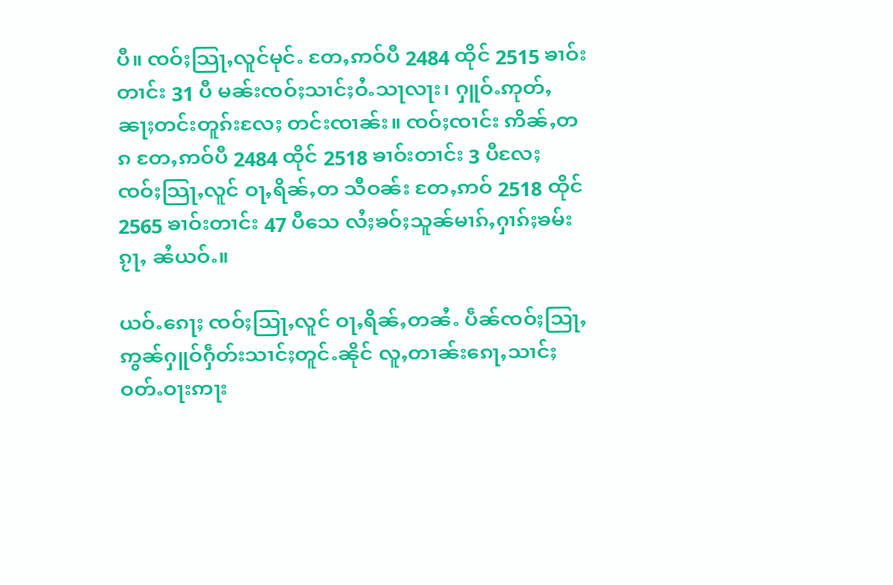ပီ။ ၸဝ်ႈသြႃႇလူင်မုင်ႉ တႄႇဢဝ်ပီ 2484 ထိုင် 2515 ၶၢဝ်းတၢင်း 31 ပီ မၼ်းၸဝ်ႈသၢင်ႈဝႆႉသႃလႃး၊ ႁူဝ်ႉဢုတ်ႇၼႃႈတင်းတူၵ်းလႄႈ တင်းၸၢၼ်း။ ၸဝ်ႈၸၢင်း ဢိၼ်ႇတၵ တႄႇဢဝ်ပီ 2484 ထိုင် 2518 ၶၢဝ်းတၢင်း 3 ပီလႄႈ ၸဝ်ႈသြႃႇလူင် ဝႃႇရိၼ်ႇတ သီဝၼ်း တႄႇဢဝ် 2518 ထိုင် 2565 ၶၢဝ်းတၢင်း 47 ပီသေ လႆႈၶဝ်ႈသူၼ်မၢၵ်ႇႁၢၵ်ႈၶမ်းၵႂႃႇ ၼႆယဝ်ႉ။

ယဝ်ႉၵေႃႈ ၸဝ်ႈသြႃႇလူင် ဝႃႇရိၼ်ႇတၼႆႉ ပဵၼ်ၸဝ်ႈသြႃႇ ဢွၼ်ႁူဝ်ႁဵတ်းသၢင်ႈတူင်ႉၼိုင် လူႇတၢၼ်းၵေႃႇသၢင်ႈဝတ်ႉဝႃးဢႃး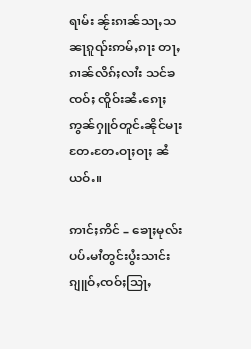ရၢမ်း ၼႂ်းၵၢၼ်သႃႇသၼႃၵူၺ်းဢမ်ႇၵႃး တႃႇၵၢၼ်လိၵ်ႈလၢႆး သင်ၶၸဝ်ႈ ၸိူဝ်းၼႆႉၵေႃႈ ဢွၼ်ႁူဝ်တူင်ႉၼိုင်မႃးတႄႉတႄႉဝႃႈဝႃႈ ၼႆယဝ်ႉ။

ဢၢင်ႈဢိင် – ၶေႃႈမုလ်း ပပ်ႉမၢႆတွင်းပွႆးသၢင်းၵျူဝ်ႇၸဝ်ႈသြႃႇ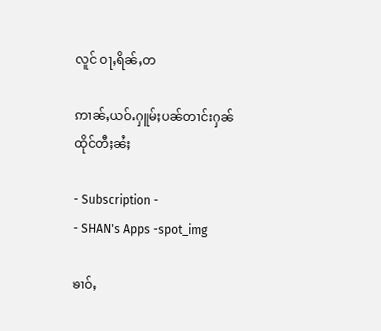လူင် ဝႃႇရိၼ်ႇတ

ဢၢၼ်ႇယဝ်ႉႁူမ်ႈပၼ်တၢင်းႁၼ်ထိုင်တီႈၼႆႈ

- Subscription -
- SHAN's Apps -spot_img

ၶၢဝ်ႇ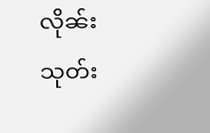လိုၼ်းသုတ်း